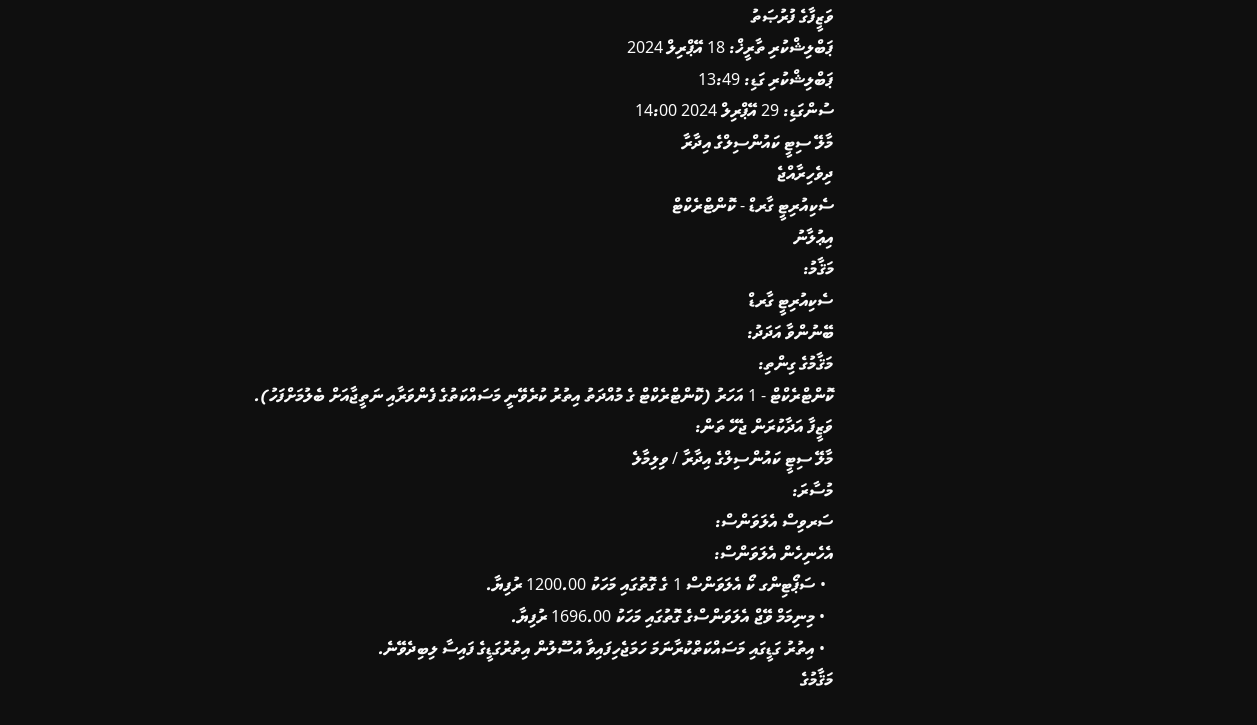ވަޒީފާގެ ފުރުޞަތު
ޕަބްލިޝްކުރި ތާރީޚް: 18 އޭޕްރިލް 2024
ޕަބްލިޝްކުރި ގަޑި: 13:49
ސުންގަޑި: 29 އޭޕްރިލް 2024 14:00
މާލޭ ސިޓީ ކައުންސިލްގެ އިދާރާ
ދިވެހިރާއްޖެ
ސެކިއުރިޓީ ގާރޑް - ކޮންޓްރެކްޓް
އިޢުލާނު
މަޤާމު:
ސެކިއުރިޓީ ގާރޑް
ބޭނުންވާ އަދަދު:
މަޤާމުގެ ގިންތި:
ކޮންޓްރެކްޓް - 1 އަހަރު (ކޮންޓްރެކްޓް ގެ މުއްދަތު އިތުރު ކުރެވޭނީ މަސައްކަތުގެ ފެންވަރާއި ނަތީޖާއަށް ބެލުމަށްފަހު).
ވަޒީފާ އަދާކުރަން ޖެހޭ ތަން:
މާލޭ ސިޓީ ކައުންސިލްގެ އިދާރާ / ވިލިމާލެ
މުސާރަ:
ސަރވިސް އެލަވަންސް:
އެހެނިހެން އެލަވަންސް:
  • ސަޕޯޓިންގ ކޯ އެލަވަންސް 1 ގެ ގޮތުގައި މަހަކު 1200.00 ރުފިޔާ.
  • މިނިމަމް ވޭޖް އެލަވަންސްގެ ގޮތުގައި މަހަކު 1696.00 ރުފިޔާ.
  • އިތުރު ގަޑީގައި މަސައްކަތްކުރާނަމަ ހަމަޖެހިފައިވާ އުސޫލުން އިތުރުގަޑީގެ ފައިސާ ލިބިދެވޭނެ.
މަޤާމުގެ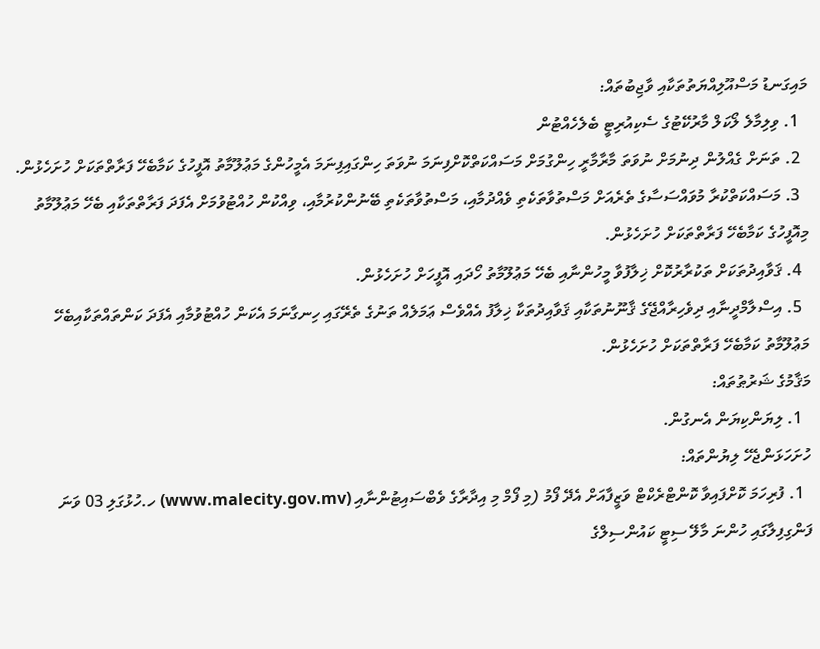މައިގަނޑު މަސްއޫލިއްޔަތުތަކާއި ވާޖިބުތައް:
  1. ވިލިމާލެ ލޯކަލް މާރުކޭޓުގެ ސެކިއުރިޓީ ބެލެހެއްޓުން
  2. ތަނަށް ގެއްލުން ދިނުމަށް ނުވަތަ މާރާމާރީ ހިންގުމަށް މަސައްކަތްކޮށްފިނަމަ ނުވަތަ ހިންގައިފިނަމަ އެމީހުންގެ މަޢުލޫމާތު އޮފީހުގެ ކަމާބެހޭ ފަރާތްތަކަށް ހުށަހެޅުން.
  3. މަސައްކަތްކުރާ މުވައްސަސާގެ ތެރެއަށް މަސްތުވާތަކެތި ވެއްދުމާއި، މަސްތުވާތަކެތި ބޭނުންކުރުމާއި، ވިއްކުން ހުއްޓުވުމަށް އެފަދަ ފަރާތްތަކާއި ބެހޭ މަޢުލޫމާތު މިއޮފީހުގެ ކަމާބެހޭ ފަރާތްތަކަށް ހުށަހެޅުން.
  4. ޤަވާއިދުތަކަށް ތަކުރާރުކޮށް ޚިލާފުވާ މީހުންނާއި ބެހޭ މަޢުލޫމާތު ހޯދައި އޮފީހަށް ހުށަހެޅުން.
  5. އިސްލާމްދީނާއި ދިވެހިރާއްޖޭގެ ޤާނޫނުތަކާއި ޤަވާއިދުތަކާ ޚިލާފު އެއްވެސް ޢަމަލެއް ތަނުގެ ތެރޭގައި ހިނގާނަމަ އެކަން ހުއްޓުވުމާއި އެފަދަ ކަންތައްތަކާއިބެހޭ މަޢުލޫމާތު ކަމާބެހޭ ފަރާތްތަކަށް ހުށަހެޅުން.
މަޤާމުގެ ޝަރުޠުތައް:
  1. ލިޔަންކިޔަން އެނގުން.
ހުށަހަޅަންޖެހޭ ލިޔުންތައް:
  1. ފުރިހަމަ ކޮށްފައިވާ ކޮންޓްރެކްޓް ވަޒީފާއަށް އެދޭ ފޯމު (މި ފޯމް މި އިދާރާގެ ވެބްސައިޓުންނާއި (www.malecity.gov.mv) ހ.ހުޅުގަލި 03 ވަނަ ފަންގިފިލާގައި ހުންނަ މާލޭ ސިޓީ ކައުންސިލްގެ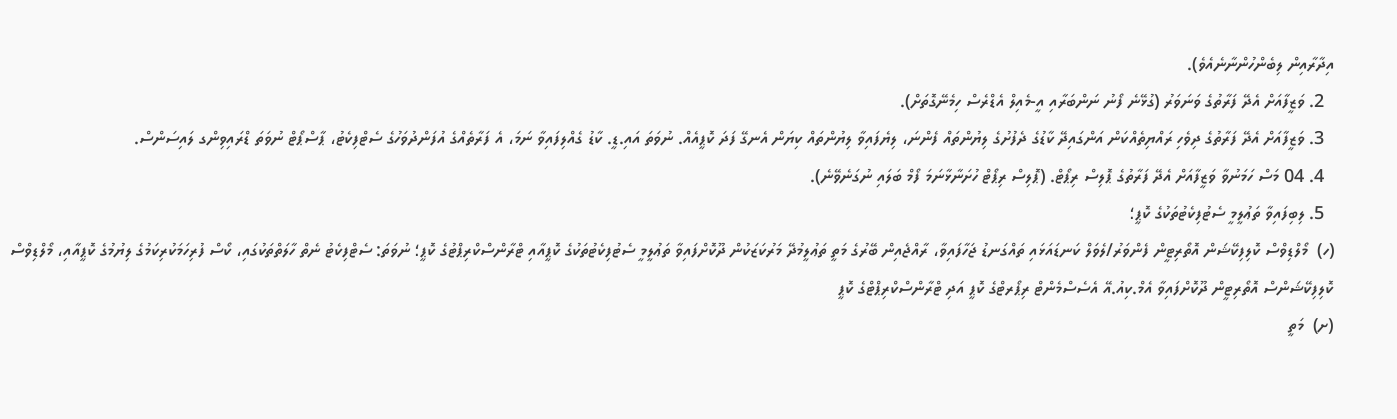އިދާރާއިން ލިބެންހުންނާނެއެވެ).
  2. ވަޒީފާއަށް އެދޭ ފަރާތުގެ ވަނަވަރު (ގުޅޭނެ ފޯނު ނަންބަރާއި އީ-މެއިލް އެޑްރެސް ހިމެނޭގޮތަށް).
  3. ވަޒީފާއަށް އެދޭ ފަރާތުގެ ދިވެހި ރައްޔިތެއްކަން އަންގައިދޭ ކާޑުގެ ދެފުށުގެ ލިޔުންތައް ފެންނަ، ލިޔެފައިވާ ލިޔުންތައް ކިޔަން އެނގޭ ފަދަ ކޮޕީއެއް. ނުވަތަ އައި.ޑީ. ކާޑު ގެއްލިފައިވާ ނަމަ، އެ ފަރާތެއްގެ އުފަންދުވަހުގެ ސެޓްފިކެޓު، ޕާސްޕޯޓް ނުވަތަ ޑްރައިވިންގ ލައިސަންސް.
  4. 04 މަސް ހަމަނުވާ ވަޒީފާއަށް އެދޭ ފަރާތުގެ ޕޮލިސް ރިޕޯޓް. (ޕޮލިސް ރިޕޯޓް ހުށަނާޅާނަމަ ފޯމް ބަލައި ނުގަނެވޭނެ).
  5. ލިބިފައިވާ ތަޢުލީމީ ސެޓުފިކެޓުތަކުގެ ކޮޕީ؛
(ހ)  މޯލްޑިވްސް ކޮލިފިކޭޝަން އޮތޯރިޓީން ފެންވަރު/ލެވަލް ކަނޑައަޅައި ތައްގަނޑު ޖަހާފައިވާ، ރާއްޖެއިން ބޭރުގެ މަތީ ތަޢުލީމުދޭ މަރުކަޒަކުން ދޫކޮށްފައިވާ ތަޢުލީމީ ސެޓުފިކެޓުތަކުގެ ކޮޕީއާއި ޓްރާންސްކްރިޕްޓުގެ ކޮޕީ؛ ނުވަތަ: ސެޓްފިކެޓު ނެތް ހާލަތްތަކުގައި، ކޯސް ފުރިހަމަކުރިކަމުގެ ލިޔުމުގެ ކޮޕީއާއި، މޯލްޑިވްސް ކޮލިފިކޭޝަންސް އޮތޯރިޓީން ދޫކޮށްފައިވާ އެމް.ކިއު.އޭ އެސެސްމެންޓް ރިޕޯރޓްގެ ކޮޕީ އަދި ޓްރާންސްކްރިޕްޓްގެ ކޮޕީ
(ށ)  މަތީ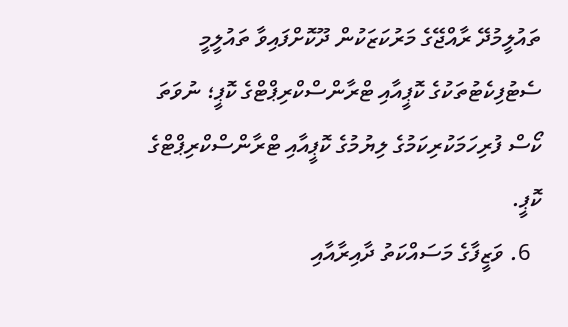ތައުލީމުދޭ ރާއްޖޭގެ މަރުކަޒަކުން ދޫކޮށްފައިވާ ތައުލީމީ ސެޓުފިކެޓުތަކުގެ ކޮޕީއާއި ޓްރާންސްކްރިޕްޓްގެ ކޮޕީ؛ ނުވަތަ ކޯސް ފުރިހަމަކުރިކަމުގެ ލިޔުމުގެ ކޮޕީއާއި ޓްރާންސްކްރިޕްޓްގެ ކޮޕީ.
  6. ވަޒީފާގެ މަސައްކަތު ދާއިރާއާއި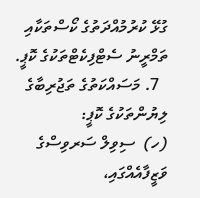ގުޅޭ ކުރުމުއްދަތުގެ ކޯސްތަކާއި ތަމްރީނު ސެޓްފިކެޓްތަކުގެ ކޮޕީ.
  7. މަސައްކަތުގެ ތަޖުރިބާގެ ލިޔުންތަކުގެ ކޮޕީ:
(ހ)  ސިވިލް ސަރވިސްގެ ވަޒީފާއެއްގައި،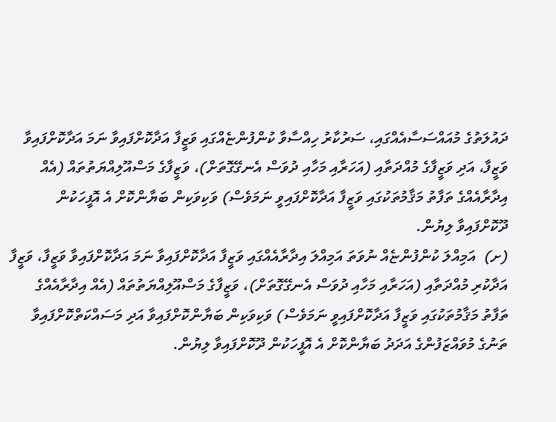ދައުލަތުގެ މުއައްސަސާއެއްގައި، ސަރުކާރު ހިއްސާވާ ކުންފުންޏެއްގައި ވަޒީފާ އަދާކޮށްފައިވާ ނަމަ އަދާކޮށްފައިވާ ވަޒީފާ، އަދި ވަޒީފާގެ މުއްދަތާއި (އަހަރާއި މަހާއި ދުވަސް އެނގޭގޮތަށް)، ވަޒީފާގެ މަސްއޫލިއްޔަތުތައް (އެއް އިދާރާއެއްގެ ތަފާތު މަޤާމުތަކުގައި ވަޒީފާ އަދާކޮށްފައިވީ ނަމަވެސް) ވަކިވަކިން ބަޔާންކޮށް އެ އޮފީހަކުން ދޫކޮށްފައިވާ ލިޔުން.
(ށ)  އަމިއްލަ ކުންފުންޏެއް ނުވަތަ އަމިއްލަ އިދާރާއެއްގައި ވަޒީފާ އަދާކޮށްފައިވާ ނަމަ އަދާކޮށްފައިވާ ވަޒީފާ، ވަޒީފާ އަދާކުރި މުއްދަތާއި (އަހަރާއި މަހާއި ދުވަސް އެނގޭގޮތަށް)، ވަޒީފާގެ މަސްއޫލިއްޔަތުތައް (އެއް އިދާރާއެއްގެ ތަފާތު މަޤާމުތަކުގައި ވަޒީފާ އަދާކޮށްފައިވީ ނަމަވެސް) ވަކިވަކިން ބަޔާންކޮށްފައިވާ އަދި މަސައްކަތްކޮށްފައިވާ ތަނުގެ މުވައްޒަފުންގެ އަދަދު ބަޔާންކޮށް އެ އޮފީހަކުން ދޫކޮށްފައިވާ ލިޔުން.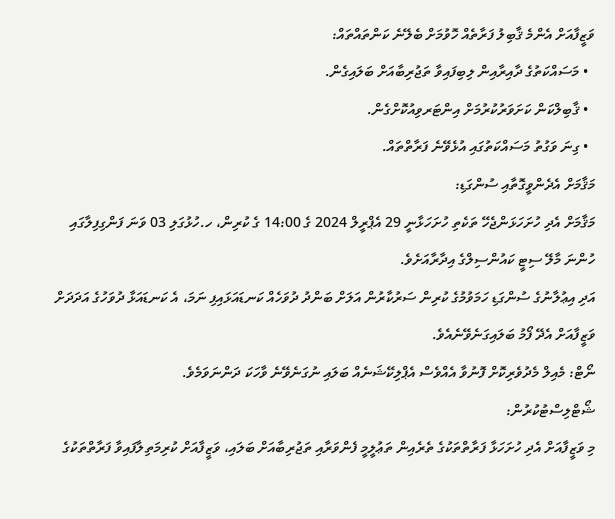ވަޒީފާއަށް އެންމެ ޤާބިލު ފަރާތެއް ހޮވުމަށް ބެލޭނެ ކަންތައްތައް:
  • މަސައްކަތުގެ ދާއިރާއިން ލިބިފައިވާ ތަޖުރިބާއަށް ބަލައިގެން.
  • ޤާބިލްކަން ކަށަވަރުކުރުމަށް އިންޓަރވިއުކޮށްގެން.
  • ގިނަ ވަގުތު މަސައްކަތުގައި އުޅެވޭނެ ފަރާތްތައް.
މަޤާމަށް އެދެންވީގޮތާއި ސުންގަޑި:
މަޤާމަށް އެދި ހުށަހަޅަންޖެހޭ ތަކެތި ހުށަހަޅާނީ 29 އެޕްރީލް 2024 ގެ 14:00 ގެ ކުރިން، ހ.ހުޅުގަލި 03 ވަނަ ފަންގިފިލާގައި ހުންނަ މާލޭ ސިޓީ ކައުންސިލްގެ އިދާރާއަށެވެ.
އަދި އިޢުލާނުގެ ސުންގަޑި ހަމަވުމުގެ ކުރިން ސަރުކާރުން އަލަށް ބަންދު ދުވަހެއް ކަނޑައަޅައިފި ނަމަ، އެ ކަނޑައަޅާ ދުވަހުގެ އަދަދަށް ވަޒީފާއަށް އެދޭ ފޯމު ބަލައިގަނެވޭނެއެވެ.
ނޯޓް: މެއިލް މެދުވެރިކޮށް ފޮނުވާ އެއްވެސް އެޕްލިކޭޝަނެއް ބަލައި ނުގަނެވޭނެ ވާހަކަ ދަންނަވަމެވެ.
ޝޯޓްލިސްޓުކުރުން:
މި ވަޒީފާއަށް އެދި ހުށަހަޅާ ފަރާތްތަކުގެ ތެރެއިން ތަޢުލީމީ ފެންވަރާއި ތަޖުރިބާއަށް ބަލައި، ވަޒީފާއަށް ކުރިމަތިލާފައިވާ ފަރާތްތަކުގެ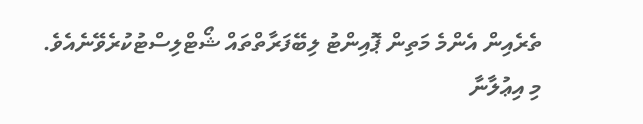ތެރެއިން އެންމެ މަތިން ޕޮއިންޓު ލިބޭފަރާތްތައް ޝޯޓްލިސްޓުކުރެވޭނެއެވެ.
މި އިޢުލާނާ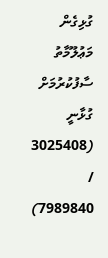ގުޅިގެން މަޢުލޫމާތު ސާފުކުރުމަށް ގުޅާނީ (3025408 / 7989840)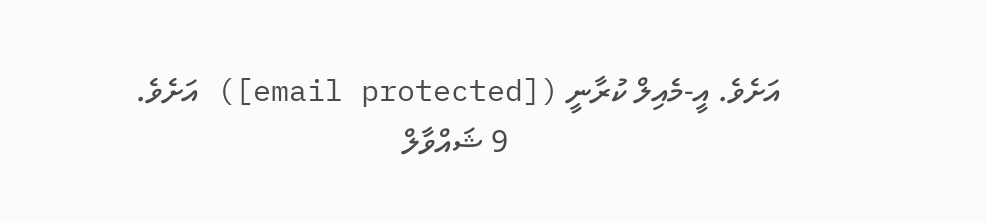އަށެވެ. އީ-މެއިލް ކުރާނީ ([email protected]) އަށެވެ.
                                   9 ޝައްވާލް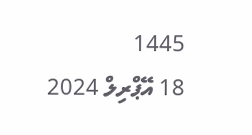1445
18 އޭޕްރިލް 2024